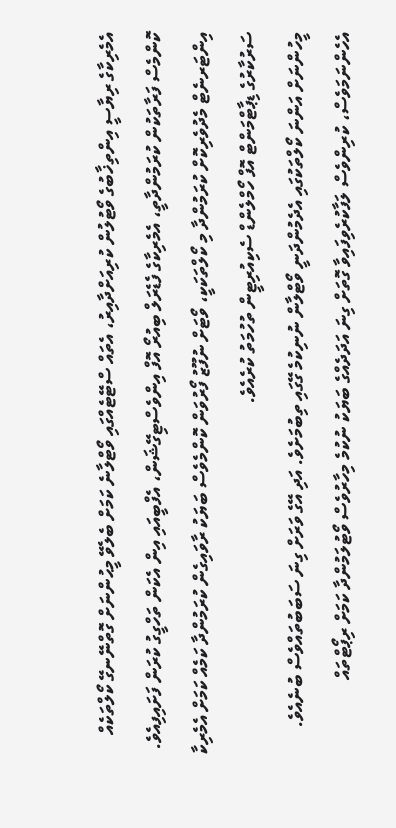އެމެރިކާގެ ރިޔާސީ އިންތިޚާބުގެ ވޯޓުލުން ކުރިއަށްދާއިރު، އެތައް ސްޓޭޓެއްގައި ވޯޓްލާނެ ކަމަށް ބެލެވޭ މީޙުންނަށް ގޮތްނޭނގޭ ކޯލްތަކެއް ކޮންމެސް ފަރާތަކުން ކުރަމުންދާތީ، އެމެރިކާގެ ފެޑެރަލް ބިއުރޯ އޮފް އިންވެސްޓިގޭޝަން، އެފްބީއައި އިން އެކަން ތަހްގީގު ކުރަން ފަށައިފިއެވެ.
އިންޓަރނެޓް މެދުވެރިކޮށް ކުރަމުންދާ މި ކޯލްތަކަކީ، ވޯޓަށް ނުފޫޒު ފޯރުވަން ކޮންމެވެސް ބަޔަކު ރާވައިގެން ކުރަމުންދާ ކަމެއް ކަމަށް އެމެރިކާ ސަރުކާރުގެ ޑިޕާޓްމަންޓް އޮފް ހޯމްލެންޑް ސެކިއުރިޓީން ތުހުމަތު ކުރެއެވެ.
މީހުންނަށް އަންނަ ކޯލްތަކުގައި އެދެމުންދަނީ ވޯޓްލާން ނުނިކުމެ ގޭގައި ތިބުމަށެވެ. އަދި އޭގެ ވަރަށް ގިނަ ސަބަބުތައްވެސް ބުނެއެވެ.
އެހެންނަމަވެސް، ކުރިންވެސް ލަފާކުރެވިފައިވާ ގޮތަށް ގިނަ އަދަދެއްގެ ބަޔަކު ނުކުމެ މިހާރުވެސް ވޯޓުލަމުންދާ ކަމަށް ރިޕޯޓްތައް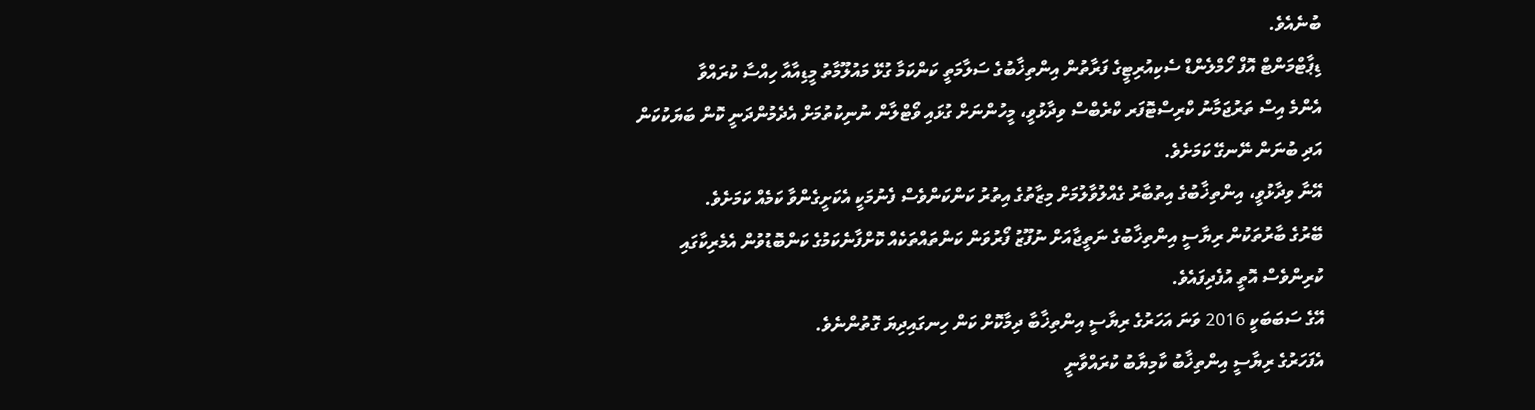ބުނެއެވެ.
ޑިޕާޓްމަންޓް އޮފް ހޯމްލެންޑް ސެކިއުރިޓީގެ ފަރާތުން އިންތިޚާބުގެ ސަލާމަތީ ކަންކަމާ ގުޅޭ މައުލޫމާތު މީޑިއާއާ ހިއްސާ ކުރައްވާ
އެންމެ އިސް ތަރުޖަމާނު ކްރިސްޓޮފަރ ކްރެބްސް ވިދާޅުވީ، މީހުންނަށް ގުޅައި ވޯޓްލާން ނުނިކުތުމަށް އެދެމުންދަނީ ކޮން ބަޔަކުކަން އަދި ބުނަން ނޭނގޭ ކަމަށެވެ.
އޭނާ ވިދާޅުވީ، އިންތިޚާބުގެ އިތުބާރު ގެއްލުވާލުމަށް މިޒާތުގެ އިތުރު ކަންކަންވެސް ފެނުމަކީ އެކަށީގެންވާ ކަމެއް ކަމަށެވެ.
ބޭރުގެ ބާރުތަކުން ރިޔާސީ އިންތިޚާބުގެ ނަތީޖާއަށް ނުފޫޒު ފޯރުވަން ކަންތައްތަކެއް ކޮށްފާނެކަމުގެ ކަންބޮޑުވުން އެމެރިކާގައި ކުރިންވެސް އޮތީ އުފެދިފައެވެ.
އޭގެ ސަބަބަކީ 2016 ވަނަ އަހަރުގެ ރިޔާސީ އިންތިޚާބާ ދިމާކޮށް ކަން ހިނގައިދިޔަ ގޮތުންނެވެ.
އެފަހަރުގެ ރިޔާސީ އިންތިޚާބު ކާމިޔާބު ކުރައްވާނީ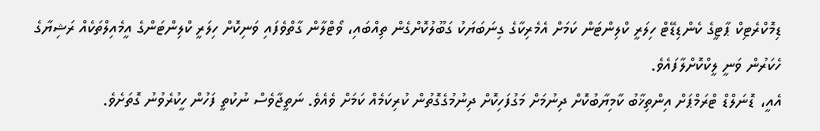ޑިމޮކްރެޓިކް ޕާޓީގެ ކެންޑިޑޭޓް ހިލަރީ ކްލިންޓަން ކަމަށް އެމެރިކާގެ ގިނަބަޔަކު ގަބޫލުކޮށްގެން ތިއްބައި، ވޯޓްލާން ގާތްވެފައި ވަނިކޮށް ހިލަރީ ކްލިންޓަންގެ އީމެއިލްތަކެއް ރަޝިޔާގެ ހެކަރުން ވަނީ ލީކްކޮށްލާފައެވެ.
އެއީ، ޑޮނަލްޑް ޓްރަމްޕަށް އިންތިޚާބު ކާމިޔާބުކޮށް ދިނުމަށް މަގުފަހިކޮށް ދިނުމުގެގޮތުން ކުރިކަމެއް ކަމަށް ވެއެވެ. ނަތީޖާވެސް ނުކުތީ ފަހުން ހީކުރެވުނު ގޮތަށެވެ.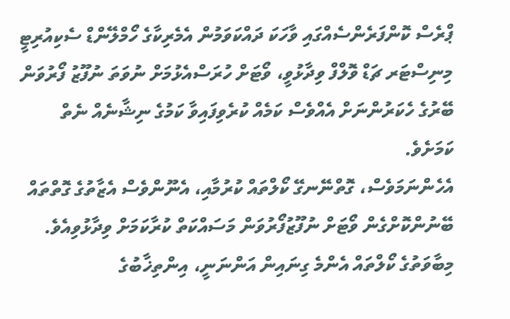ޕްރެސް ކޮންފަރެންސެއްގައި ވާހަކަ ދައްކަވަމުން އެމެރިކާގެ ހޯމްލޭންޑް ސެކިއުރިޓީ މިނިސްޓަރ ޗަޑް ވޮލްފް ވިދާޅުވީ، ވޯޓަށް ހުރަސްއެޅުމަށް ނުވަތަ ނުފޫޒު ފޯރުވަން ބޭރުގެ ހެކަރުންނަށް އެއްވެސް ކަމެއް ކުރެވިފައިވާ ކަމުގެ ނިޝާނެއް ނެތް ކަމަށެވެ.
އެހެންނަމަވެސް، ގޮތްނޭނގޭ ކޯލްތައް ކުރުމާއި، އެނޫންވެސް އެޒާތުގެ ގޮތްތައް ބޭނުންކޮށްގެން ވޯޓަށް ނުފޫޒުފޯރުވަން މަސައްކަތް ކުރާކަމަށް ވިދާޅުވިއެވެ.
މިބާވަތުގެ ކޯލްތައް އެންމެ ގިނައިން އަންނަނީ، އިންތިޚާބުގެ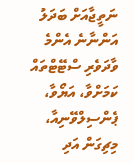ނަތީޖާއަށް ބަދަލު އަންނާނެ އެންމެ ވާދަވެރި ސްޓޭޓްތައް ކަމަށްވާ، އަޔޯވާ، ޕެންސިލްވޭނިއާ، މިޗިގަން އަދި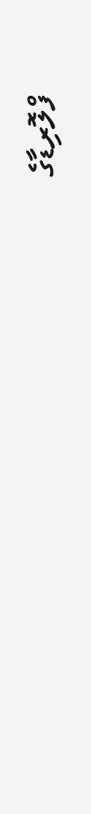ފްލޮރިޑާގެ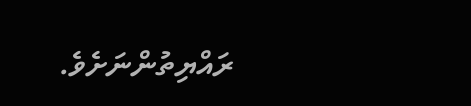ރައްޔިތުންނަށެވެ.